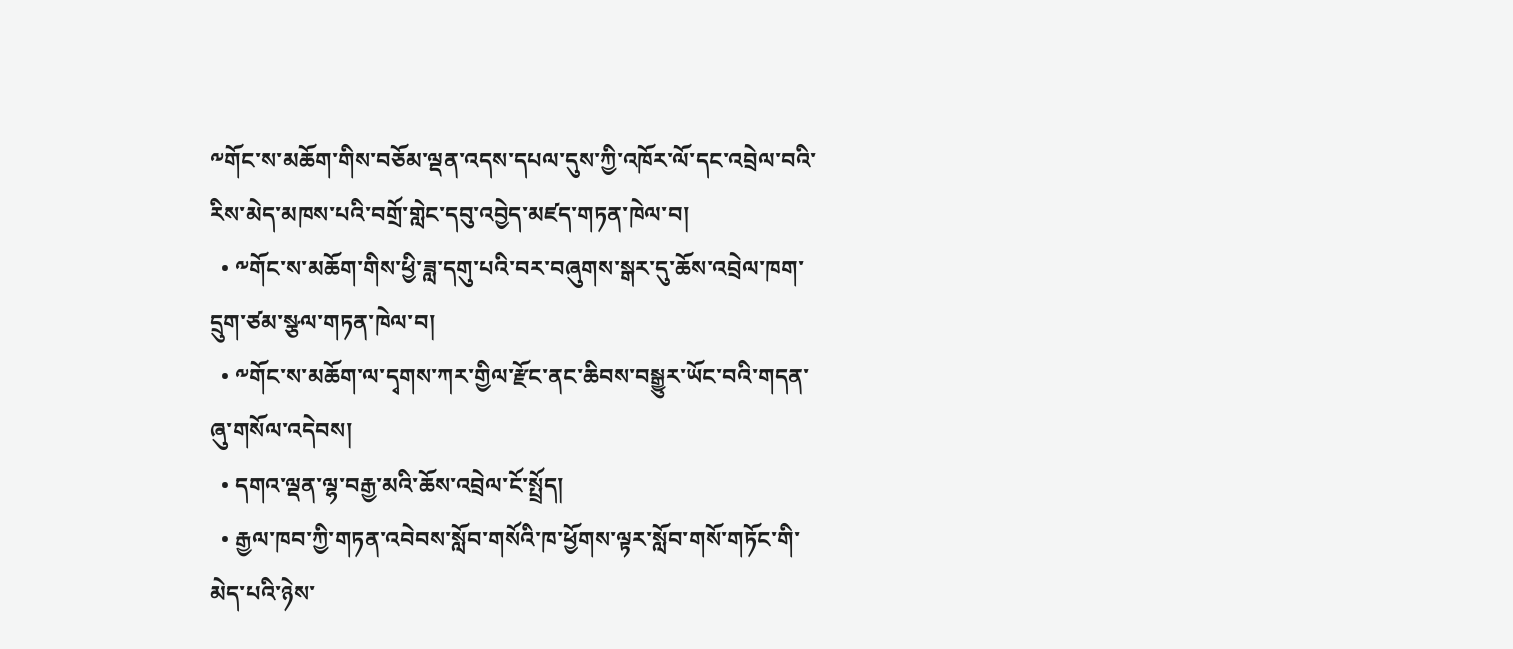༸གོང་ས་མཆོག་གིས་བཅོམ་ལྡན་འདས་དཔལ་དུས་ཀྱི་འཁོར་ལོ་དང་འབྲེལ་བའི་རིས་མེད་མཁས་པའི་བགྲོ་གླེང་དབུ་འབྱེད་མཛད་གཏན་ཁེལ་བ།
  • ༸གོང་ས་མཆོག་གིས་ཕྱི་ཟླ་དགུ་པའི་བར་བཞུགས་སྒར་དུ་ཆོས་འབྲེལ་ཁག་དྲུག་ཙམ་སྩལ་གཏན་ཁེལ་བ།
  • ༸གོང་ས་མཆོག་ལ་དྭགས་ཀར་གྱིལ་རྫོང་ནང་ཆིབས་བསྒྱུར་ཡོང་བའི་གདན་ཞུ་གསོལ་འདེབས།
  • དགའ་ལྡན་ལྷ་བརྒྱ་མའི་ཆོས་འབྲེལ་ངོ་སྤྲོད།
  • རྒྱལ་ཁབ་ཀྱི་གཏན་འབེབས་སློབ་གསོའི་ཁ་ཕྱོགས་ལྟར་སློབ་གསོ་གཏོང་གི་མེད་པའི་ཉེས་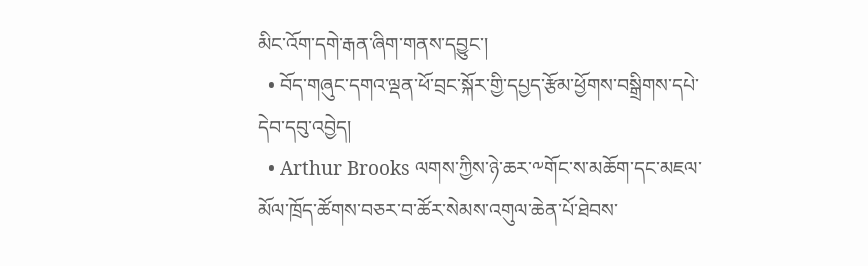མིང་འོག་དགེ་རྒན་ཞིག་གནས་དབྱུང་།
  • བོད་གཞུང་དགའ་ལྡན་ཕོ་བྲང་སྐོར་གྱི་དཔྱད་རྩོམ་ཕྱོགས་བསྒྲིགས་དཔེ་དེབ་དབུ་འབྱེད།
  • Arthur Brooks ལགས་ཀྱིས་ཉེ་ཆར་༸གོང་ས་མཆོག་དང་མཇལ་མོལ་ཁྲོད་ཚོགས་བཅར་བ་ཚོར་སེམས་འགུལ་ཆེན་པོ་ཐེབས་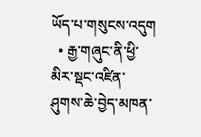ཡོད་པ་གསུངས་འདུག
  • རྒྱ་གཞུང་ནི་ཕྱི་མིར་སྡང་འཛིན་ཤུགས་ཆེ་བྱེད་མཁན་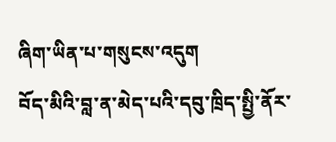ཞིག་ཡིན་པ་གསུངས་འདུག
བོད་མིའི་བླ་ན་མེད་པའི་དབུ་ཁྲིད་སྤྱི་ནོར་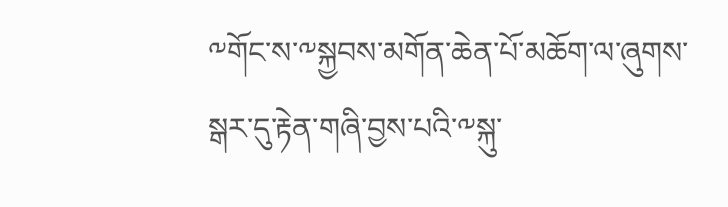༸གོང་ས་༸སྐྱབས་མགོན་ཆེན་པོ་མཆོག་ལ་ཞུགས་སྒར་དུ་རྟེན་གཞི་བྱས་པའི་༸སྐུ་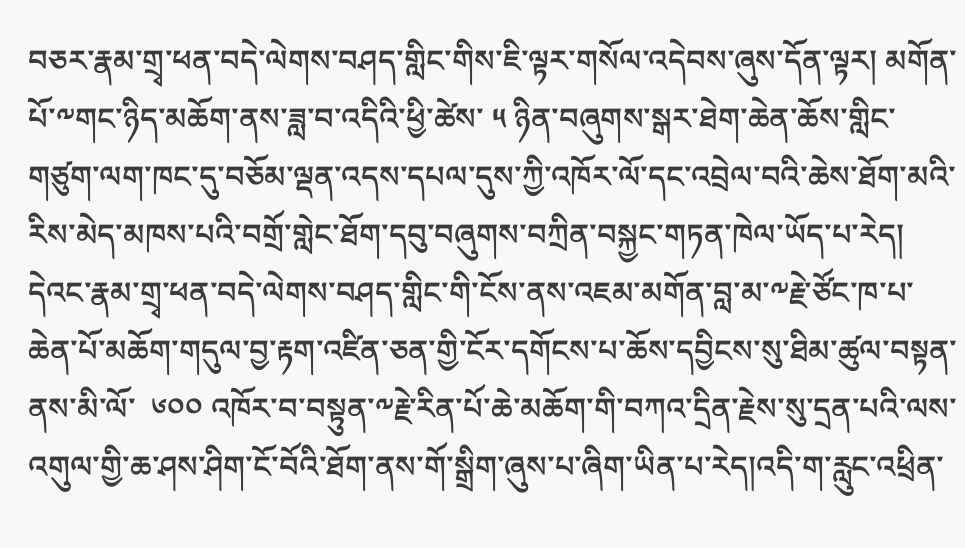བཅར་རྣམ་གྲྭ་ཕན་བདེ་ལེགས་བཤད་གླིང་གིས་ཇི་ལྟར་གསོལ་འདེབས་ཞུས་དོན་ལྟར། མགོན་པོ་༸གང་ཉིད་མཆོག་ནས་ཟླ་བ་འདིའི་ཕྱི་ཚེས་ ༥ ཉིན་བཞུགས་སྒར་ཐེག་ཆེན་ཆོས་གླིང་གཙུག་ལག་ཁང་དུ་བཅོམ་ལྡན་འདས་དཔལ་དུས་ཀྱི་འཁོར་ལོ་དང་འབྲེལ་བའི་ཆེས་ཐོག་མའི་རིས་མེད་མཁས་པའི་བགྲོ་གླེང་ཐོག་དབུ་བཞུགས་བཀྲིན་བསྐྱང་གཏན་ཁེལ་ཡོད་པ་རེད། དེའང་རྣམ་གྲྭ་ཕན་བདེ་ལེགས་བཤད་གླིང་གི་ངོས་ནས་འཇམ་མགོན་བླ་མ་༸རྗེ་ཙོང་ཁ་པ་ཆེན་པོ་མཆོག་གདུལ་བྱ་རྟག་འཛིན་ཅན་གྱི་ངོར་དགོངས་པ་ཆོས་དབྱིངས་སུ་ཐིམ་ཚུལ་བསྟན་ནས་མི་ལོ་  ༦༠༠ འཁོར་བ་བསྟུན་༸རྗེ་རིན་པོ་ཆེ་མཆོག་གི་བཀའ་དྲིན་རྗེས་སུ་དྲན་པའི་ལས་འགུལ་གྱི་ཆ་ཤས་ཤིག་ངོ་བོའི་ཐོག་ནས་གོ་སྒྲིག་ཞུས་པ་ཞིག་ཡིན་པ་རེད།འདི་ག་རླུང་འཕྲིན་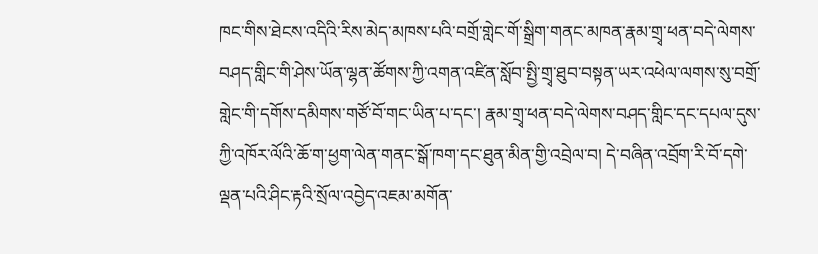ཁང་གིས་ཐེངས་འདིའི་རིས་མེད་མཁས་པའི་བགྲོ་གླེང་གོ་སྒྲིག་གནང་མཁན་རྣམ་གྲྭ་ཕན་བདེ་ལེགས་བཤད་གླིང་གི་ཤེས་ཡོན་ལྷན་ཚོགས་ཀྱི་འགན་འཛིན་སློབ་སྤྱི་གྲྭ་ཐུབ་བསྟན་ཡར་འཕེལ་ལགས་སུ་བགྲོ་གླེང་གི་དགོས་དམིགས་གཙོ་བོ་གང་ཡིན་པ་དང་། རྣམ་གྲྭ་ཕན་བདེ་ལེགས་བཤད་གླིང་དང་དཔལ་དུས་ཀྱི་འཁོར་ལོའི་ཆོ་ག་ཕྱག་ལེན་གནང་སྒོ་ཁག་དང་ཐུན་མིན་གྱི་འབྲེལ་བ། དེ་བཞིན་འབྲོག་རི་བོ་དགེ་ལྡན་པའི་ཤིང་རྟའི་སྲོལ་འབྱེད་འཇམ་མགོན་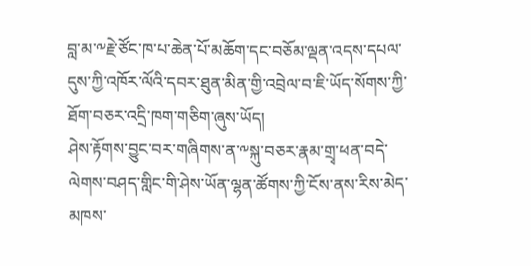བླ་མ་༸རྗེ་ཙོང་ཁ་པ་ཆེན་པོ་མཆོག་དང་བཅོམ་ལྡན་འདས་དཔལ་དུས་ཀྱི་འཁོར་ལོའི་དབར་ཐུན་མིན་གྱི་འབྲེལ་བ་ཇི་ཡོད་སོགས་ཀྱི་ཐོག་བཅར་འདྲི་ཁག་གཅིག་ཞུས་ཡོད།
ཤེས་རྟོགས་བྱུང་བར་གཞིགས་ན་༸སྐུ་བཅར་རྣམ་གྲྭ་ཕན་བདེ་ལེགས་བཤད་གླིང་གི་ཤེས་ཡོན་ལྷན་ཚོགས་ཀྱི་ངོས་ནས་རིས་མེད་མཁས་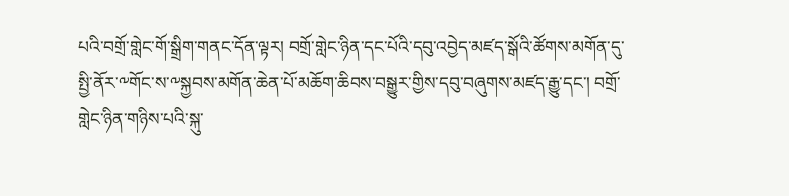པའི་བགྲོ་གླེང་གོ་སྒྲིག་གནང་དོན་ལྟར། བགྲོ་གླེང་ཉིན་དང་པོའི་དབུ་འབྱེད་མཛད་སྒོའི་ཚོགས་མགོན་དུ་སྤྱི་ནོར་༸གོང་ས་༸སྐྱབས་མགོན་ཆེན་པོ་མཆོག་ཆིབས་བསྒྱུར་གྱིས་དབུ་བཞུགས་མཛད་རྒྱུ་དང་། བགྲོ་གླེང་ཉིན་གཉིས་པའི་སྐུ་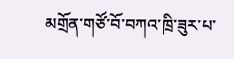མགྲོན་གཙོ་བོ་བཀའ་ཁྲི་ཟུར་པ་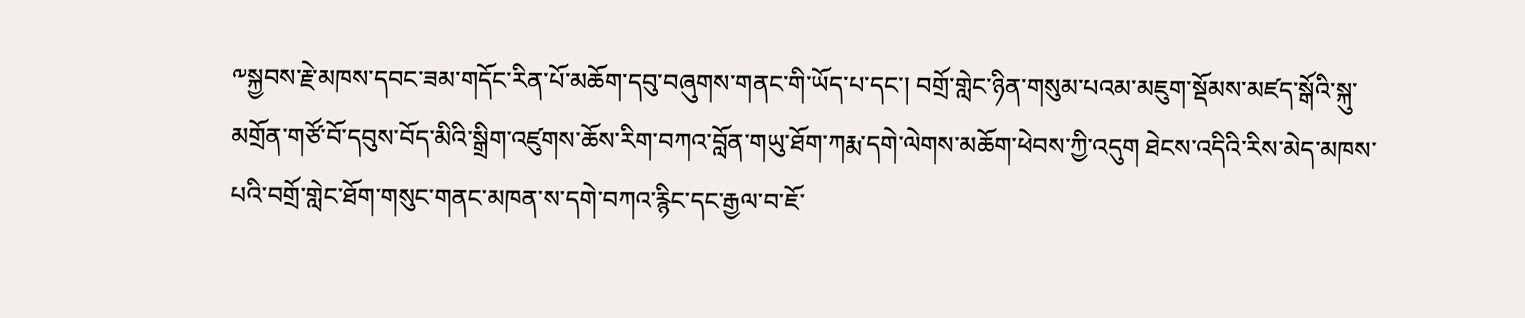༸སྐྱབས་རྗེ་མཁས་དབང་ཟམ་གདོང་རིན་པོ་མཆོག་དབུ་བཞུགས་གནང་གི་ཡོད་པ་དང་། བགྲོ་གླེང་ཉིན་གསུམ་པའམ་མཇུག་སྡོམས་མཛད་སྒོའི་སྐུ་མགྲོན་གཙོ་བོ་དབུས་བོད་མིའི་སྒྲིག་འཛུགས་ཆོས་རིག་བཀའ་བློན་གཡུ་ཐོག་ཀརྨ་དགེ་ལེགས་མཆོག་ཕེབས་ཀྱི་འདུག ཐེངས་འདིའི་རིས་མེད་མཁས་པའི་བགྲོ་གླེང་ཐོག་གསུང་གནང་མཁན་ས་དགེ་བཀའ་རྙིང་དང་རྒྱལ་བ་ཇོ་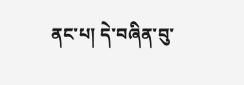ནང་པ། དེ་བཞིན་བུ་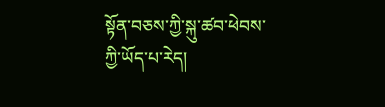སྟོན་བཅས་ཀྱི་སྐུ་ཚབ་ཕེབས་ཀྱི་ཡོད་པ་རེད།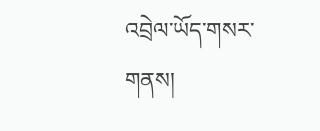འབྲེལ་ཡོད་གསར་གནས།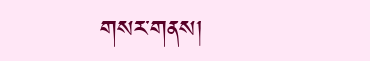གསར་གནས།